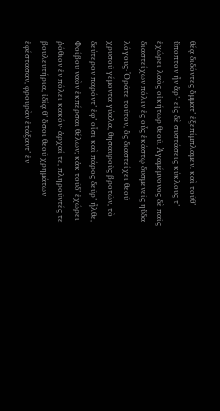θέᾳ διδόντες ὄμματ’ ἐξεπίμπλαμεν. καὶ τοῦθ’ ὕποπτον ἦν ἄρ’· εἰς δὲ συστάσεις κύκλους τ’ ἐχώρει λαὸς οἰκήτωρ θεοῦ. Ἀγαμέμνονος δὲ παῖς διαστείχων πόλιν ἐς οὖς ἑκάστῳ δυσμενεῖς ηὔδα λόγους· Ὁρᾶτε τοῦτον, ὃς διαστείχει θεοῦ χρυσοῦ γέμοντα γύαλα, θησαυροὺς βροτῶν, τὸ δεύτερον παρόντ’ ἐφ’ οἷσι καὶ πάρος δεῦρ’ ἦλθε, Φοίβου ναὸν ἐκπέρσαι θέλων; κἀκ τοῦδ’ ἐχώρει ῥόθιον ἐν πόλει κακόν· ἀρχαί τε, πληροῦντές τε βουλευτήρια, ἰδίᾳ θ’ ὅσοι θεοῦ χρημάτων ἐφέστασαν, φρουρὰν ἐτάξαντ’ ἐν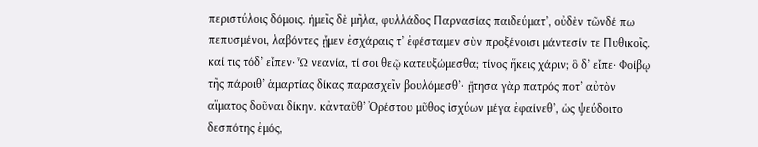περιστύλοις δόμοις. ἡμεῖς δὲ μῆλα, φυλλάδος Παρνασίας παιδεύματ’, οὐδὲν τῶνδέ πω πεπυσμένοι, λαβόντες ᾖμεν ἐσχάραις τ’ ἐφέσταμεν σὺν προξένοισι μάντεσίν τε Πυθικοῖς. καί τις τόδ’ εἶπεν· Ὦ νεανία, τί σοι θεῷ κατευξώμεσθα; τίνος ἥκεις χάριν; ὃ δ’ εἶπε· Φοίβῳ τῆς πάροιθ’ ἁμαρτίας δίκας παρασχεῖν βουλόμεσθ’· ᾔτησα γὰρ πατρός ποτ’ αὐτὸν αἵματος δοῦναι δίκην. κἀνταῦθ’ Ὀρέστου μῦθος ἰσχύων μέγα ἐφαίνεθ’, ὡς ψεύδοιτο δεσπότης ἐμός,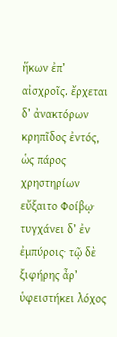ἥκων ἐπ’ αἰσχροῖς. ἔρχεται δ’ ἀνακτόρων κρηπῖδος ἐντός, ὡς πάρος χρηστηρίων εὔξαιτο Φοίβῳ· τυγχάνει δ’ ἐν ἐμπύροις· τῷ δὲ ξιφήρης ἆρ’ ὑφειστήκει λόχος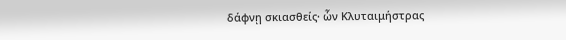δάφνῃ σκιασθείς· ὧν Κλυταιμήστρας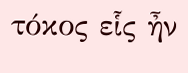τόκος εἷς ἦν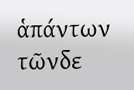ἁπάντων τῶνδε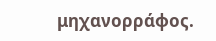μηχανορράφος.